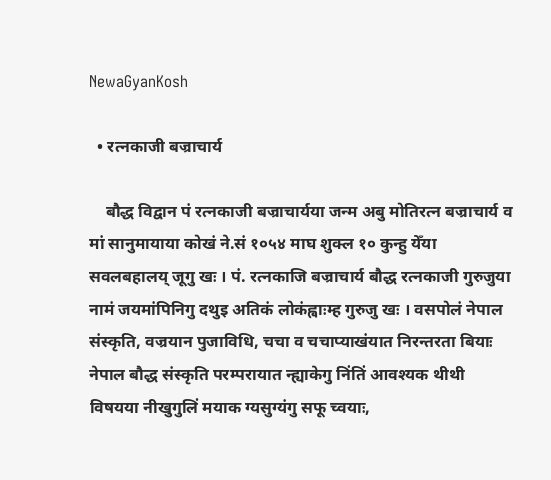NewaGyanKosh

  • रत्नकाजी बज्राचार्य

    बौद्ध विद्वान पं रत्नकाजी बज्राचार्यया जन्म अबु मोतिरत्न बज्राचार्य व मां सानुमायाया कोखं ने.सं १०५४ माघ शुक्ल १० कुन्हु येँया सवलबहालय् जूगु खः । पं. रत्नकाजि बज्राचार्य बौद्ध रत्नकाजी गुरुजुया नामं जयमांपिनिगु दथुइ अतिकं लोकंह्वाःम्ह गुरुजु खः । वसपोलं नेपाल संस्कृति, वज्रयान पुजाविधि, चचा व चचाप्याखंयात निरन्तरता बियाः नेपाल बौद्ध संस्कृति परम्परायात न्ह्याकेगु निंतिं आवश्यक थीथी विषयया नीखुगुलिं मयाक ग्यसुग्यंगु सफू च्वयाः,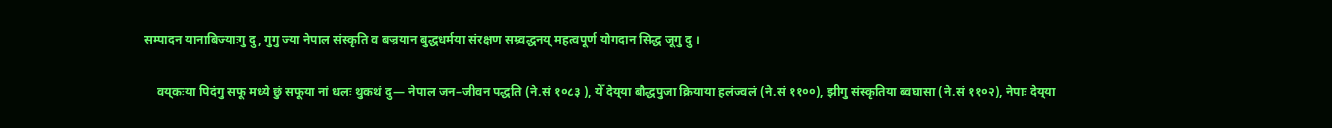सम्पादन यानाबिज्याःगु दु, गुगु ज्या नेपाल संस्कृति व बज्रयान बुद्धधर्मया संरक्षण सम्र्वद्धनय् महत्वपूर्ण योगदान सिद्ध जूगु दु ।

    वय्‌कःया पिदंगु सफू मध्ये छुं सफूया नां धलः थुकथं दु— नेपाल जन–जीवन पद्धति (ने.सं १०८३ ), येँ देय्‌या बौद्धपुजा क्रियाया हलंज्वलं (ने.सं ११००), झीगु संस्कृतिया ब्वघासा (ने.सं ११०२), नेपाः देय्‌या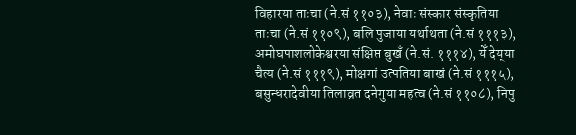विहारया ताःचा (ने.सं ११०३), नेवाः संस्कार संस्कृतिया ताःचा (ने.सं ११०९), बलि पुजाया यर्थाथता (ने.सं १११३), अमोघपाशलोकेश्वरया संक्षिप्त बुखँ (ने.सं. १११४), येँ देय्‌या चैत्य (ने.सं १११९), मोक्षगां उत्पतिया बाखं (ने.सं १११५), बसुन्धरादेवीया तिलाव्रत दनेगुया महत्व (ने.सं ११०८), निपु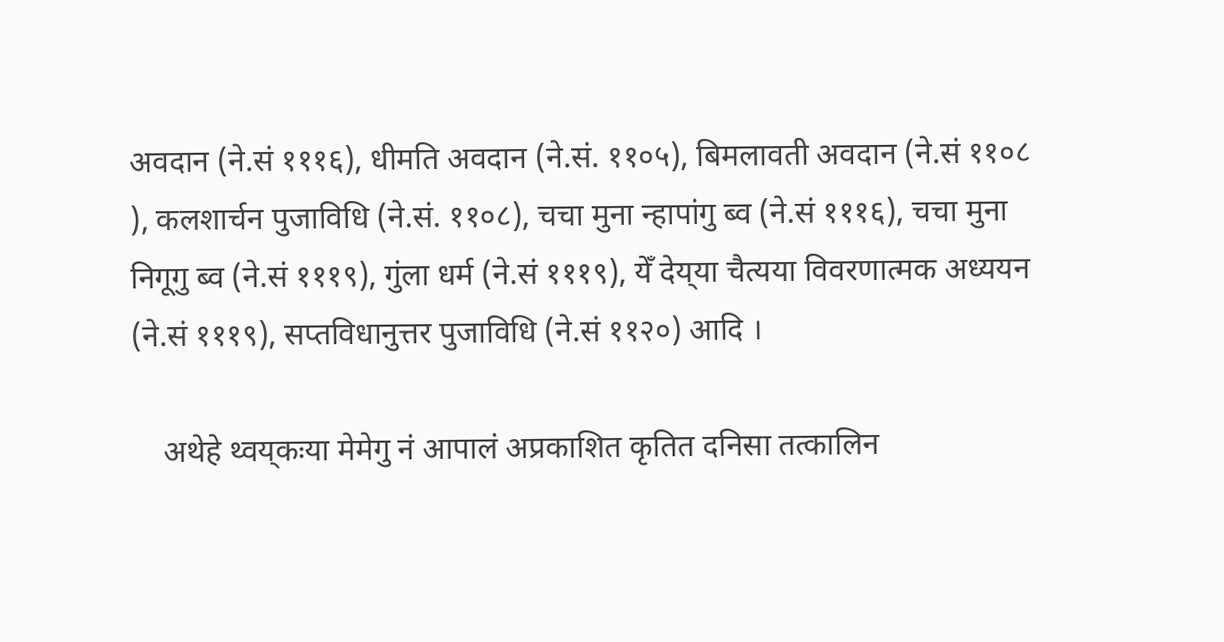अवदान (ने.सं १११६), धीमति अवदान (ने.सं. ११०५), बिमलावती अवदान (ने.सं ११०८ ), कलशार्चन पुजाविधि (ने.सं. ११०८), चचा मुना न्हापांगु ब्व (ने.सं १११६), चचा मुना निगूगु ब्व (ने.सं १११९), गुंला धर्म (ने.सं १११९), येँ देय्‌या चैत्यया विवरणात्मक अध्ययन (ने.सं १११९), सप्तविधानुत्तर पुजाविधि (ने.सं ११२०) आदि ।

    अथेहे थ्वय्‌कःया मेमेगु नं आपालं अप्रकाशित कृतित दनिसा तत्कालिन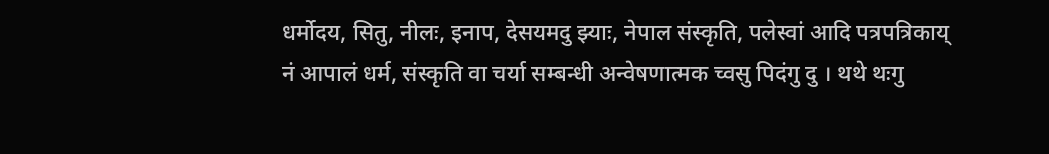धर्मोदय, सितु, नीलः, इनाप, देसयमदु झ्याः, नेपाल संस्कृति, पलेस्वां आदि पत्रपत्रिकाय् नं आपालं धर्म, संस्कृति वा चर्या सम्बन्धी अन्वेषणात्मक च्वसु पिदंगु दु । थथे थःगु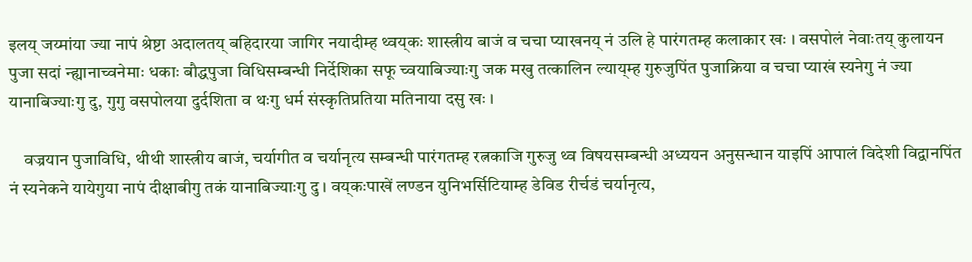इलय् जय्मांया ज्या नापं श्रेष्टा अदालतय् बहिदारया जागिर नयादीम्ह थ्वय्‌कः शास्त्रीय बाजं व चचा प्याखनय् नं उलि हे पारंगतम्ह कलाकार खः । वसपोलं नेवाःतय् कुलायन पुजा सदां न्ह्यानाच्वनेमाः धकाः बौद्धपुजा विधिसम्बन्धी निर्देशिका सफू च्वयाबिज्याःगु जक मखु तत्कालिन ल्याय्‌म्ह गुरुजुपिंत पुजाक्रिया व चचा प्याखं स्यनेगु नं ज्या यानाबिज्याःगु दु, गुगु वसपोलया दुर्दशिता व थःगु धर्म संस्कृतिप्रतिया मतिनाया दसु खः ।

    वज्रयान पुजाविधि, थीथी शास्त्रीय बाजं, चर्यागीत व चर्यानृत्य सम्बन्धी पारंगतम्ह रत्नकाजि गुरुजु थ्व विषयसम्बन्धी अध्ययन अनुसन्धान याइपिं आपालं विदेशी विद्वानपिंत नं स्यनेकने यायेगुया नापं दीक्षाबीगु तकं यानाबिज्याःगु दु । वय्‌कःपाखें लण्डन युनिभर्सिटियाम्ह डेविड रीर्चडं चर्यानृत्य,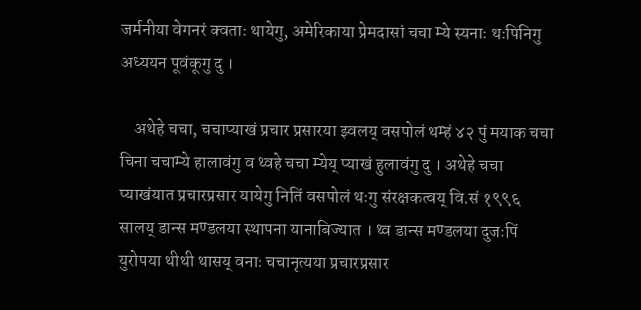जर्मनीया वेगनरं क्वताः थायेगु, अमेरिकाया प्रेमदासां चचा म्ये स्यनाः थःपिनिगु अध्ययन पूवंकूगु दु ।

    अथेहे चचा, चचाप्याखं प्रचार प्रसारया झ्वलय् वसपोलं थम्हं ४२ पुं मयाक चचा चिना चचाम्ये हालावंगु व थ्वहे चचा म्येय् प्याखं हुलावंगु दु । अथेहे चचा प्याखंयात प्रचारप्रसार यायेगु नितिं वसपोलं थःगु संरक्षकत्वय् वि.सं १९९६ सालय् डान्स मण्डलया स्थापना यानाबिज्यात । थ्व डान्स मण्डलया दुजःपिं युरोपया थीथी थासय् वनाः चचानृत्यया प्रचारप्रसार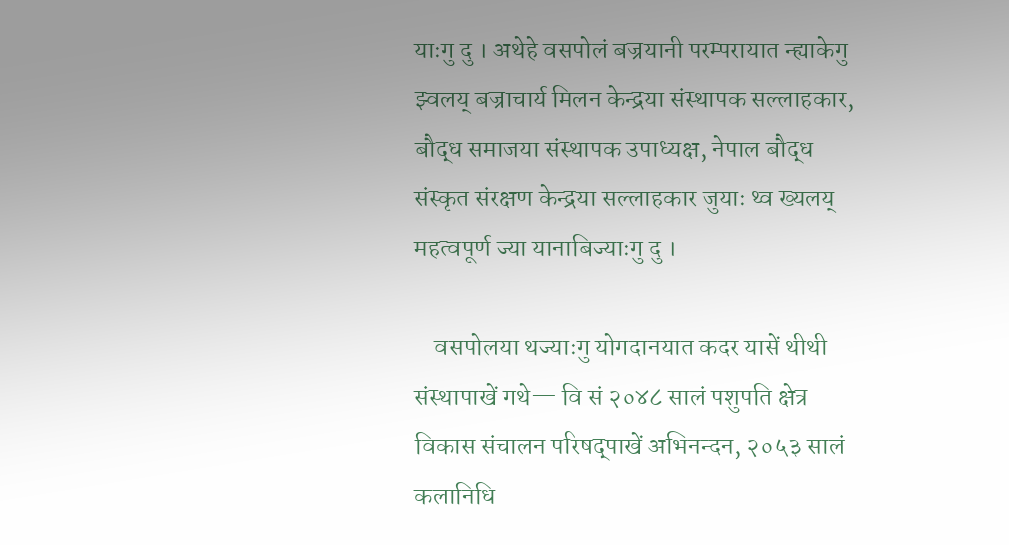याःगु दु । अथेहे वसपोलं बज्रयानी परम्परायात न्ह्याकेगु झ्वलय् बज्राचार्य मिलन केन्द्रया संस्थापक सल्लाहकार, बौद्ध समाजया संस्थापक उपाध्यक्ष, नेपाल बौद्ध संस्कृत संरक्षण केन्द्रया सल्लाहकार जुयाः थ्व ख्यलय् महत्वपूर्ण ज्या यानाबिज्याःगु दु ।

    वसपोलया थज्याःगु योगदानयात कदर यासें थीथी संस्थापाखें गथे— वि सं २०४८ सालं पशुपति क्षेत्र विकास संचालन परिषद्पाखें अभिनन्दन, २०५३ सालं कलानिधि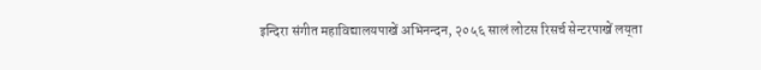इन्दिरा संगीत महाविद्यालयपाखें अभिनन्दन, २०५६ सालं लोटस रिसर्च सेन्टरपाखें लय्‌ता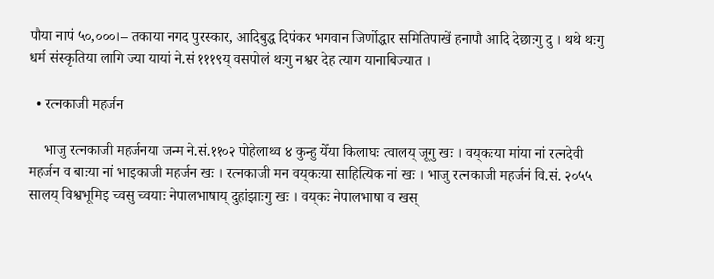पौया नापं ५०,०००।– तकाया नगद पुरस्कार, आदिबुद्ध दिपंकर भगवान जिर्णोद्धार समितिपाखें हनापौ आदि देछाःगु दु । थथे थःगु धर्म संस्कृतिया लागि ज्या यायां ने.सं १११९य् वसपोलं थःगु नश्वर देह त्याग यानाबिज्यात ।

  • रत्नकाजी महर्जन

    भाजु रत्नकाजी महर्जनया जन्म ने.सं.११०२ पोहेलाथ्व ४ कुन्हु येँया किलाघः त्वालय् जूगु खः । वय्‌कःया मांया नां रत्नदेवी महर्जन व बाःया नां भाइकाजी महर्जन खः । रत्नकाजी मन वय्‌कःया साहित्यिक नां खः । भाजु रत्नकाजी महर्जनं वि.सं. २०५५ सालय् विश्वभूमिइ च्वसु च्वयाः नेपालभाषाय् दुहांझाःगु खः । वय्‌कः नेपालभाषा व खस्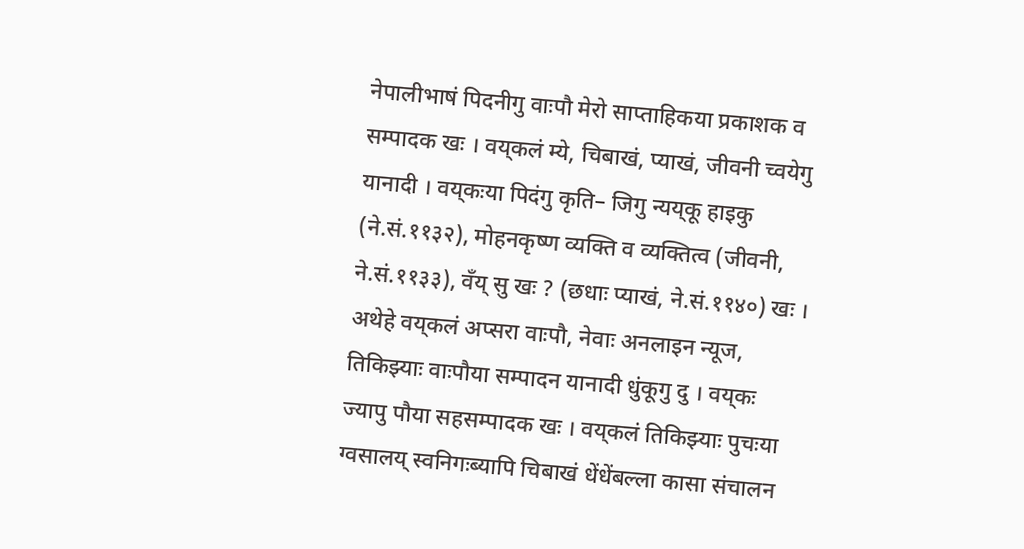नेपालीभाषं पिदनीगु वाःपौ मेरो साप्ताहिकया प्रकाशक व सम्पादक खः । वय्‌कलं म्ये, चिबाखं, प्याखं, जीवनी च्वयेगु यानादी । वय्‌कःया पिदंगु कृति– जिगु न्यय्‌कू हाइकु (ने.सं.११३२), मोहनकृष्ण व्यक्ति व व्यक्तित्व (जीवनी, ने.सं.११३३), वँय् सु खः ? (छधाः प्याखं, ने.सं.११४०) खः । अथेहे वय्‌कलं अप्सरा वाःपौ, नेवाः अनलाइन न्यूज, तिकिझ्याः वाःपौया सम्पादन यानादी धुंकूगु दु । वय्‌कः ज्यापु पौया सहसम्पादक खः । वय्‌कलं तिकिझ्याः पुचःया ग्वसालय् स्वनिगःब्यापि चिबाखं धेंधेंबल्ला कासा संचालन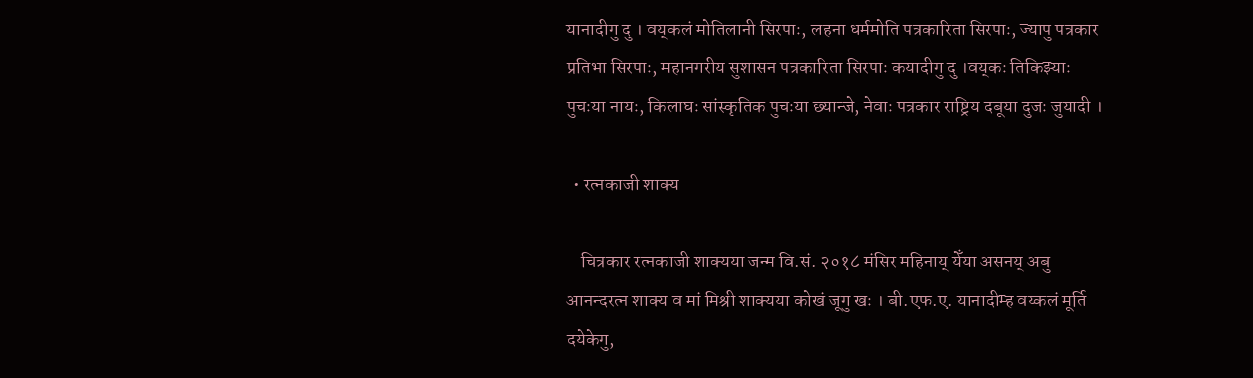यानादीगु दु । वय्‌कलं मोतिलानी सिरपाः, लहना धर्ममोति पत्रकारिता सिरपाः, ज्यापु पत्रकार प्रतिभा सिरपाः, महानगरीय सुशासन पत्रकारिता सिरपाः कयादीगु दु ।वय्‌कः तिकिझ्याः पुचःया नायः, किलाघः सांस्कृतिक पुचःया छ्यान्जे, नेवाः पत्रकार राष्ट्रिय दबूया दुजः जुयादी ।

  • रत्नकाजी शाक्य

    चित्रकार रत्नकाजी शाक्यया जन्म वि.सं. २०१८ मंसिर महिनाय् येँया असनय् अबु आनन्दरत्न शाक्य व मां मिश्री शाक्यया कोखं जूगु खः । बी.एफ.ए. यानादीम्ह वय्कलं मूर्ति दयेकेगु,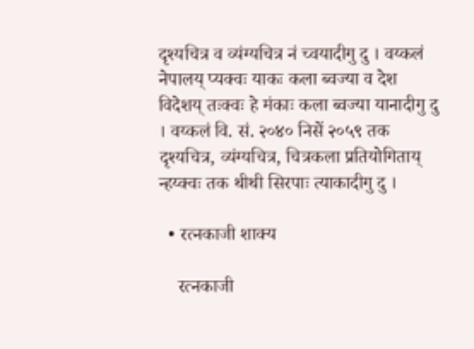दृश्यचित्र व व्यंग्यचित्र नं च्वयादीगु दु । वय्कलं नेपालय् प्यक्वः याकः कला ब्वज्या व देश विदेशय् तःक्वः हे मंकाः कला ब्वज्या यानादीगु दु । वय्कलं वि. सं. २०४० निसें २०५९ तक दृश्यचित्र, व्यंग्यचित्र, चित्रकला प्रतियोगिताय् न्हय्क्वः तक थीथी सिरपाः त्याकादीगु दु ।

  • रत्नकाजी शाक्य

    रत्नकाजी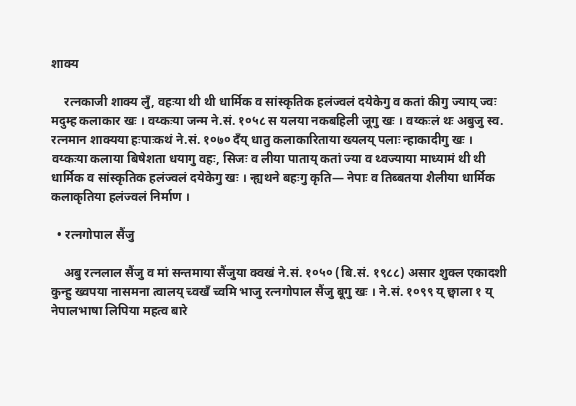शाक्य

    रत्नकाजी शाक्य लुँ, वहःया थी थी धार्मिक व सांस्कृतिक हलंज्वलं दयेकेगु व कतां कीगु ज्याय् ज्वः मदुम्ह कलाकार खः । वय्कःया जन्म ने.सं. १०५८ स यलया नकबहिली जूगु खः । वय्कःलं थः अबुजु स्व. रत्नमान शाक्यया हःपाःकथं ने.सं. १०७० दँय् धातु कलाकारिताया ख्यलय् पलाः न्हाकादीगु खः । वय्कःया कलाया बिषेशता धयागु वहः, सिजः व लीया पाताय् कतां ज्या व थ्वज्याया माध्यामं थी थी धार्मिक व सांस्कृतिक हलंज्वलं दयेकेगु खः । न्ह्यथने बहःगु कृति— नेपाः व तिब्बतया शैलीया धार्मिक कलाकृतिया हलंज्वलं निर्माण ।

  • रत्नगोपाल सैंजु

    अबु रत्नलाल सैंजु व मां सन्तमाया सैंजुया क्वखं ने.सं. १०५० (बि.सं. १९८८) असार शुक्ल एकादशी कुन्हु ख्वपया नासमना त्वालय् च्वखँ च्वमि भाजु रत्नगोपाल सैंजु बूगु खः । ने.सं. १०९९ य् छ्वाला १ य् नेपालभाषा लिपिया महत्व बारे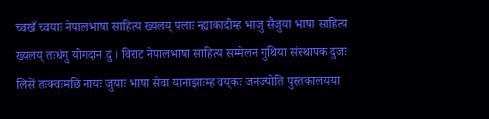च्वखँ च्वयाः नेपालभाषा साहित्य ख्यलय् पलाः न्ह्याकादीम्ह भाजु सैंजुया भाषा साहित्य ख्यलय् तःधंगु योगदान दु । विराट नेपालभाषा साहित्य सम्मेलन गुथिया संस्थापक दुजः लिसें तःक्वःमछि नायः जुयाः भाषा सेवा यानाझाःम्ह वय्‌कः जनज्योति पुस्तकालयया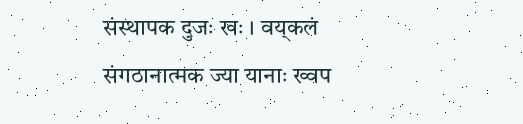संस्थापक दुजः खः । वय्‌कलं संगठानात्मक ज्या यानाः ख्वप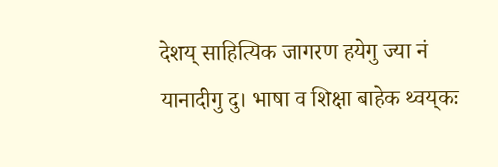देशय् साहित्यिक जागरण हयेगु ज्या नं यानादीगु दु। भाषा व शिक्षा बाहेक थ्वय्‌कः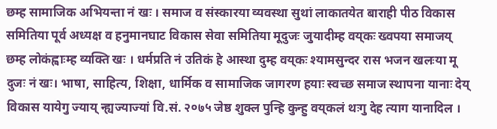छम्ह सामाजिक अभियन्ता नं खः । समाज व संस्कारया व्यवस्था सुथां लाकातयेत बाराही पीठ विकास समितिया पूर्व अध्यक्ष व हनुमानघाट विकास सेवा समितिया मूदुजः जुयादीम्ह वय्‌कः ख्वपया समाजय् छम्ह लोकंह्वाःम्ह व्यक्ति खः । धर्मप्रति नं उतिकं हे आस्था दुम्ह वय्‌कः श्यामसुन्दर रास भजन खलःया मू दुजः नं खः। भाषा, साहित्य, शिक्षा, धार्मिक व सामाजिक जागरण हयाः स्वच्छ समाज स्थापना यानाः देय् विकास यायेगु ज्याय् न्ह्यज्याज्यां वि.सं. २०७५ जेष्ठ शुक्ल पुन्हि कुन्हु वय्‌कलं थःगु देह त्याग यानादिल ।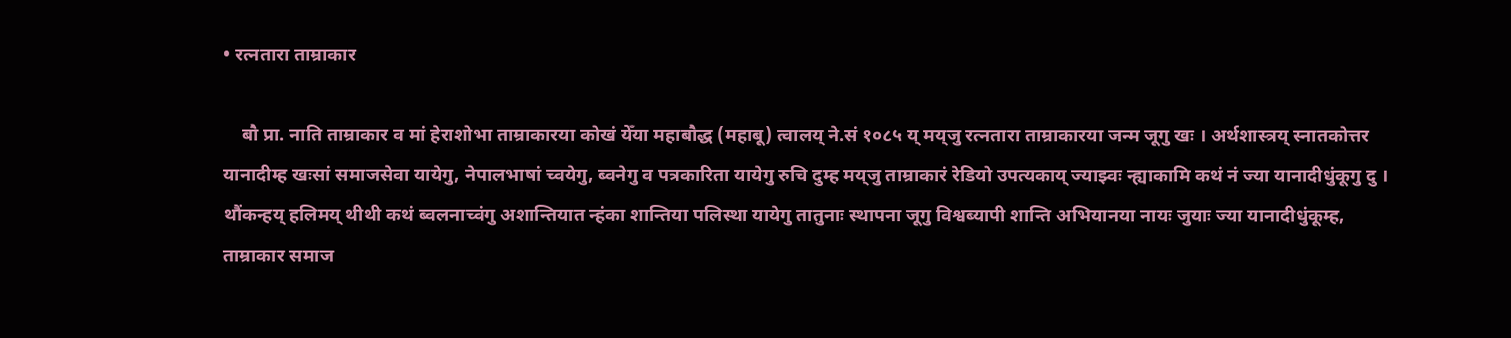• रत्नतारा ताम्राकार

    बौ प्रा. नाति ताम्राकार व मां हेराशोभा ताम्राकारया कोखं येँया महाबौद्ध (महाबू) त्वालय् ने.सं १०८५ य् मय्‌जु रत्नतारा ताम्राकारया जन्म जूगु खः । अर्थशास्त्रय् स्नातकोत्तर यानादीम्ह खःसां समाजसेवा यायेगु, नेपालभाषां च्वयेगु, ब्वनेगु व पत्रकारिता यायेगु रुचि दुम्ह मय्‌जु ताम्राकारं रेडियो उपत्यकाय् ज्याझ्वः न्ह्याकामि कथं नं ज्या यानादीधुंकूगु दु । थौंकन्हय् हलिमय् थीथी कथं ब्वलनाच्वंगु अशान्तियात न्हंका शान्तिया पलिस्था यायेगु तातुनाः स्थापना जूगु विश्वब्यापी शान्ति अभियानया नायः जुयाः ज्या यानादीधुंकूम्ह, ताम्राकार समाज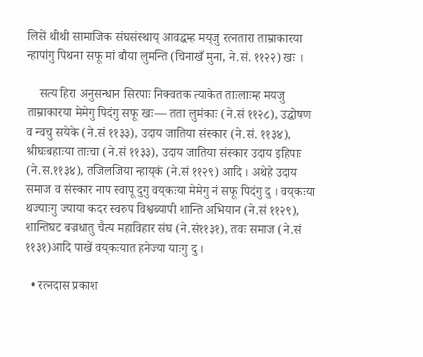लिसें थीथी सामाजिक संघसंस्थाय् आवद्धम्ह मय्‌जु रत्नतारा ताम्राकारया न्हापांगु पिथना सफू मां बौया लुमन्ति (चिनाखँ मुना, ने.सं. ११२२) खः ।

    सत्य हिरा अनुसन्धान सिरपाः निक्वतक त्याकेत ताःलाःम्ह मयजु ताम्राकारया मेमेगु पिदंगु सफू खः— तता लुमंकाः (ने.सं ११२८), उद्घोषण व न्वचु सयेके (ने.सं ११३३), उदाय जातिया संस्कार (ने.सं. ११३४), श्रीघःबहाःया ताःचा (ने.सं ११३३), उदाय जातिया संस्कार उदाय इहिपाः (ने.स.११३४), तजिलजिया न्हाय्‌कं (ने.सं ११२९) आदि । अथेहे उदाय समाज व संस्कार नाप स्वापू दुगु वय्‌कःया मेमेगु नं सफू पिदंगु दु । वय्‌कःया थज्याःगु ज्याया कदर स्वरुप विश्वब्यापी शान्ति अभियान (ने.सं ११२९), शान्तिघट बज्रधातु चैत्य महाविहार संघ (ने.सं११३१), तवः समाज (ने.सं ११३१)आदि पाखें वय्‌कःयात हनेज्या याःगु दु ।

  • रत्नदास प्रकाश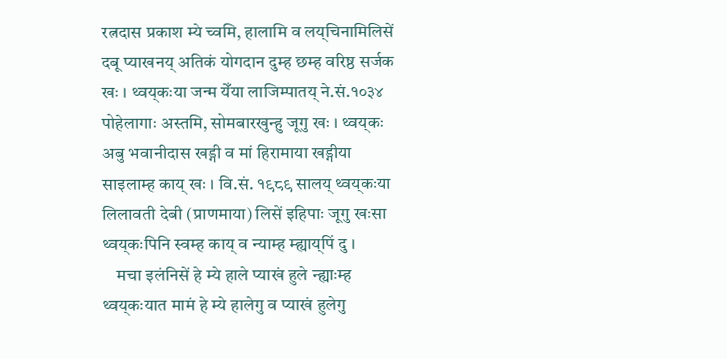रत्नदास प्रकाश म्ये च्वमि, हालामि व लय्‌चिनामिलिसें दबू प्याखनय्‌ अतिकं योगदान दुम्ह छम्ह वरिष्ठ सर्जक खः । थ्वय्‌कःया जन्म येँया लाजिम्पातय्‌ ने.सं.१०३४ पोहेलागाः अस्तमि, सोमबारखुन्हु जूगु खः । थ्वय्‌कः अबु भवानीदास खड्गी व मां हिरामाया खड्गीया साइलाम्ह काय्‌ खः । वि.सं. १९८९ सालय्‌ थ्वय्‌कःया लिलावती देबी (प्राणमाया) लिसें इहिपाः जूगु खःसा थ्वय्‌कःपिनि स्वम्ह काय्‌ व न्याम्ह म्ह्याय्‌पिं दु ।
    मचा इलंनिसें हे म्ये हाले प्याखं हुले न्ह्याःम्ह थ्वय्‌कःयात मामं हे म्ये हालेगु व प्याखं हुलेगु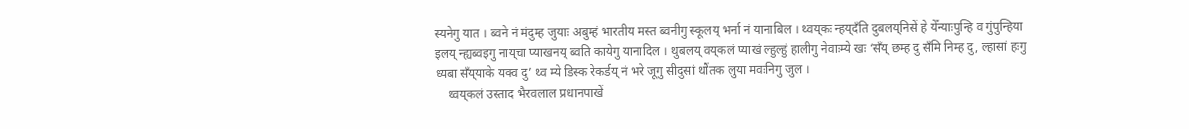स्यनेगु यात । ब्वने नं मंदुम्ह जुयाः अबुम्हं भारतीय मस्त ब्वनीगु स्कूलय्‌ भर्ना नं यानाबिल । थ्वय्‌कः न्हय्‌दँति दुबलय्‌निसें हे येँन्याःपुन्हि व गुंपुन्हिया इलय्‌ न्ह्यब्वइगु नाय्‌चा प्याखनय्‌ ब्वति कायेगु यानादिल । थुबलय्‌ वय्‌कलं प्याखं ल्हुल्हुं हालीगु नेवाःम्ये खः ‘सँय्‌ छम्ह दु सँमि निम्ह दु, ल्हासां हःगु ध्यबा सँय्‌याके यक्व दु’ थ्व म्ये डिस्क रेकर्डय्‌ नं भरे जूगु सीदुसां थौंतक लुया मवःनिगु जुल ।
    थ्वय्‌कलं उस्ताद भैरवलाल प्रधानपाखें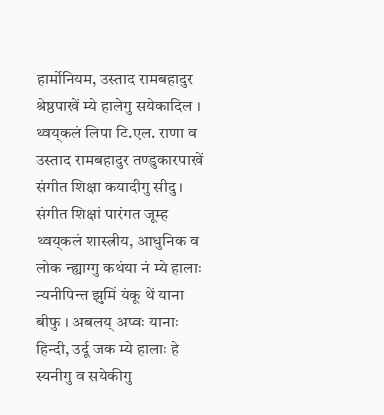हार्मोनियम, उस्ताद रामबहादुर श्रेष्ठपाखें म्ये हालेगु सयेकादिल । थ्वय्‌कलं लिपा टि.एल. राणा व उस्ताद रामबहादुर तण्डुकारपाखें संगीत शिक्षा कयादीगु सीदु । संगीत शिक्षां पारंगत जूम्ह थ्वय्‌कलं शास्त्रीय, आधुनिक व लोक न्ह्याग्गु कथंया नं म्ये हालाः न्यनीपिन्त झुमिं यंकू थें याना बीफु । अबलय्‌ अप्वः यानाः हिन्दी, उर्दू जक म्ये हालाः हे स्यनीगु व सयेकीगु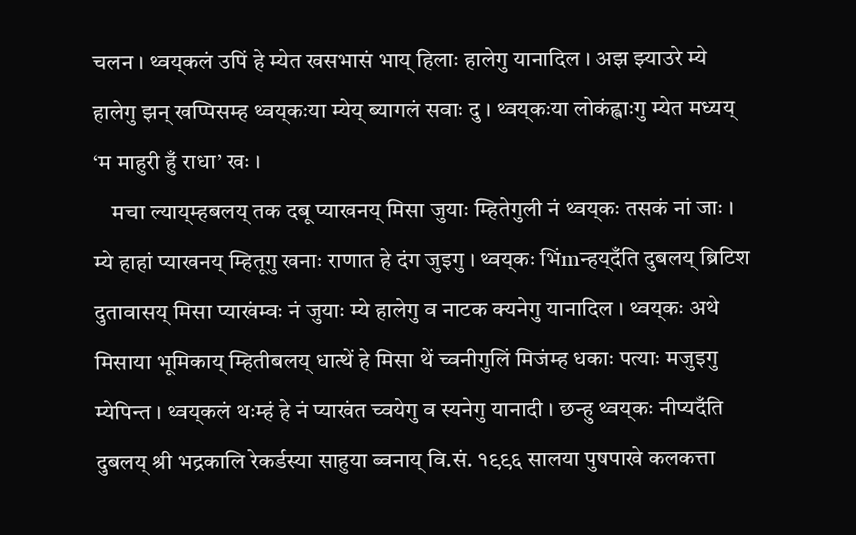चलन । थ्वय्‌कलं उपिं हे म्येत खसभासं भाय्‌ हिलाः हालेगु यानादिल । अझ झ्याउरे म्ये हालेगु झन् खप्पिसम्ह थ्वय्‌कःया म्येय्‌ ब्यागलं सवाः दु । थ्वय्‌कःया लोकंह्वाःगु म्येत मध्यय्‌ ‘म माहुरी हुँ राधा’ खः ।
    मचा ल्याय्‌म्हबलय्‌ तक दबू प्याखनय्‌ मिसा जुयाः म्हितेगुली नं थ्वय्‌कः तसकं नां जाः । म्ये हाहां प्याखनय्‌ म्हितूगु खनाः राणात हे दंग जुइगु । थ्वय्‌कः भिंmन्हय्‌दँति दुबलय्‌ ब्रिटिश दुतावासय्‌ मिसा प्याखंम्वः नं जुयाः म्ये हालेगु व नाटक क्यनेगु यानादिल । थ्वय्‌कः अथे मिसाया भूमिकाय्‌ म्हितीबलय्‌ धात्थें हे मिसा थें च्वनीगुलिं मिजंम्ह धकाः पत्याः मजुइगु म्येपिन्त । थ्वय्‌कलं थःम्हं हे नं प्याखंत च्वयेगु व स्यनेगु यानादी । छन्हु थ्वय्‌कः नीप्यदँति दुबलय्‌ श्री भद्रकालि रेकर्डस्या साहुया ब्वनाय्‌ वि.सं. १९९६ सालया पुषपाखे कलकत्ता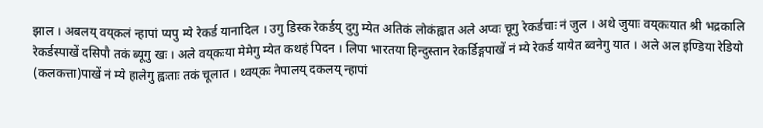झाल । अबलय्‌ वय्‌कलं न्हापां प्यपु म्ये रेकर्ड यानादिल । उगु डिस्क रेकर्डय्‌ दुगु म्येत अतिकं लोकंह्वात अले अप्वः चूगु रेकर्डचाः नं जुल । अथे जुयाः वय्‌कःयात श्री भद्रकालि रेकर्डस्पाखें दसिपौ तकं ब्यूगु खः । अले वय्‌कःया मेमेगु म्येत कथहं पिदन । लिपा भारतया हिन्दुस्तान रेकर्डिङ्गपाखें नं म्ये रेकर्ड यायेत ब्वनेगु यात । अले अल इण्डिया रेडियो (कलकत्ता)पाखें नं म्ये हालेगु ह्वःताः तकं चूलात । थ्वय्‌कः नेपालय्‌ दकलय्‌ न्हापां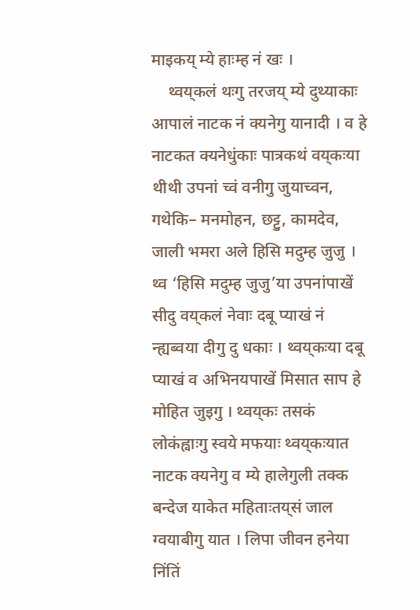माइकय्‌ म्ये हाःम्ह नं खः ।
    थ्वय्‌कलं थःगु तरजय्‌ म्ये दुथ्याकाः आपालं नाटक नं क्यनेगु यानादी । व हे नाटकत क्यनेधुंकाः पात्रकथं वय्‌कःया थीथी उपनां च्वं वनीगु जुयाच्वन, गथेकि– मनमोहन, छट्टु, कामदेव, जाली भमरा अले हिसि मदुम्ह जुजु । थ्व ‘हिसि मदुम्ह जुजु’या उपनांपाखें सीदु वय्‌कलं नेवाः दबू प्याखं नं न्ह्यब्वया दीगु दु धकाः । थ्वय्‌कःया दबू प्याखं व अभिनयपाखें मिसात साप हे मोहित जुइगु । थ्वय्‌कः तसकं लोकंह्वाःगु स्वये मफयाः थ्वय्‌कःयात नाटक क्यनेगु व म्ये हालेगुली तक्क बन्देज याकेत महिताःतय्‌सं जाल ग्वयाबीगु यात । लिपा जीवन हनेया निंतिं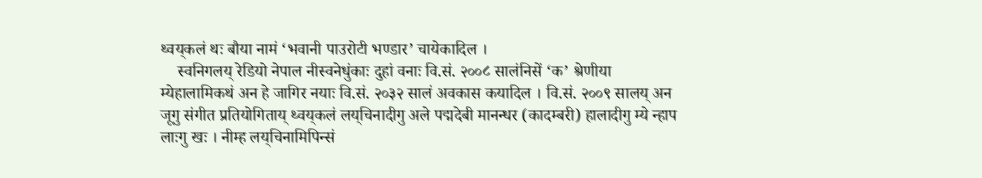थ्वय्‌कलं थः बौया नामं ‘भवानी पाउरोटी भण्डार’ चायेकादिल ।
    स्वनिगलय्‌ रेडियो नेपाल नीस्वनेधुंकाः दुहां वनाः वि.सं. २००८ सालंनिसें ‘क’ श्रेणीया म्येहालामिकथं अन हे जागिर नयाः वि.सं. २०३२ सालं अवकास कयादिल । वि.सं. २००९ सालय्‌ अन जूगु संगीत प्रतियोगिताय्‌ थ्वय्‌कलं लय्‌चिनादीगु अले पद्मदेबी मानन्धर (कादम्बरी) हालादीगु म्ये न्हाप लाःगु खः । नीम्ह लय्‌चिनामिपिन्सं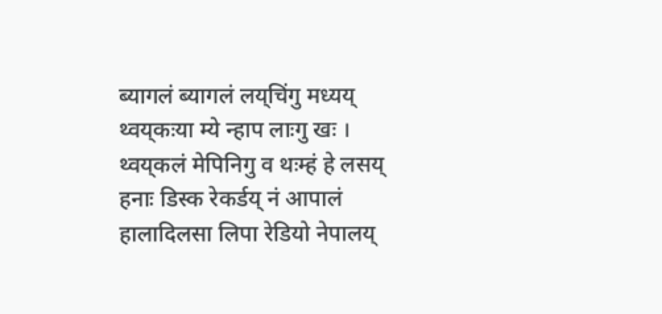ब्यागलं ब्यागलं लय्‌चिंगु मध्यय्‌ थ्वय्‌कःया म्ये न्हाप लाःगु खः । थ्वय्‌कलं मेपिनिगु व थःम्हं हे लसय्‌ हनाः डिस्क रेकर्डय्‌ नं आपालं हालादिलसा लिपा रेडियो नेपालय्‌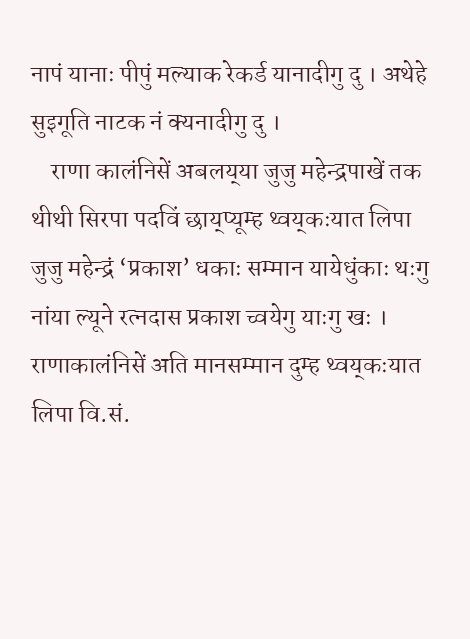नापं यानाः पीपुं मल्याक रेकर्ड यानादीगु दु । अथेहे सुइगूति नाटक नं क्यनादीगु दु ।
    राणा कालंनिसें अबलय्‌या जुजु महेन्द्रपाखें तक थीथी सिरपा पदविं छाय्‌प्यूम्ह थ्वय्‌कःयात लिपा जुजु महेन्द्रं ‘प्रकाश’ धकाः सम्मान यायेधुंकाः थःगु नांया ल्यूने रत्नदास प्रकाश च्वयेगु याःगु खः । राणाकालंनिसें अति मानसम्मान दुम्ह थ्वय्‌कःयात लिपा वि.सं.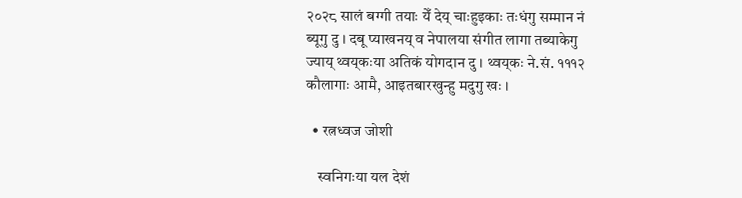२०२८ सालं बग्गी तयाः येँ देय्‌ चाःहुइकाः तःधंगु सम्मान नं ब्यूगु दु । दबू प्याखनय्‌ व नेपालया संगीत लागा तब्याकेगु ज्याय्‌ थ्वय्‌कःया अतिकं योगदान दु । थ्वय्‌कः ने.सं. १११२ कौलागाः आमै, आइतबारखुन्हु मदुगु खः ।

  • रत्नध्वज जोशी

    स्वनिगःया यल देशं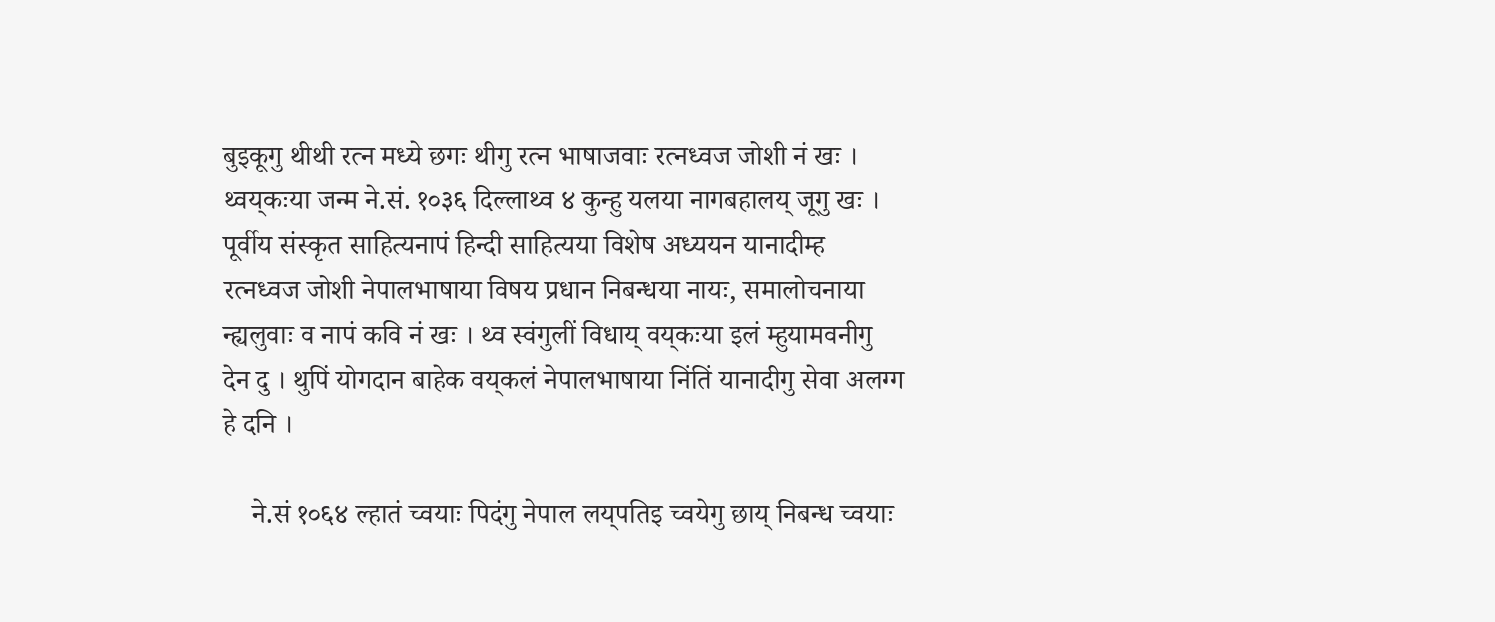बुइकूगु थीथी रत्न मध्ये छगः थीगु रत्न भाषाजवाः रत्नध्वज जोशी नं खः । थ्वय्‌कःया जन्म ने.सं. १०३६ दिल्लाथ्व ४ कुन्हु यलया नागबहालय् जूगु खः । पूर्वीय संस्कृत साहित्यनापं हिन्दी साहित्यया विशेष अध्ययन यानादीम्ह रत्नध्वज जोशी नेपालभाषाया विषय प्रधान निबन्धया नायः, समालोचनाया न्ह्यलुवाः व नापं कवि नं खः । थ्व स्वंगुलीं विधाय् वय्‌कःया इलं म्हुयामवनीगु देन दु । थुपिं योगदान बाहेक वय्‌कलं नेपालभाषाया निंतिं यानादीगु सेवा अलग्ग हे दनि ।

    ने.सं १०६४ ल्हातं च्वयाः पिदंगु नेपाल लय्‌पतिइ च्वयेगु छाय् निबन्ध च्वयाः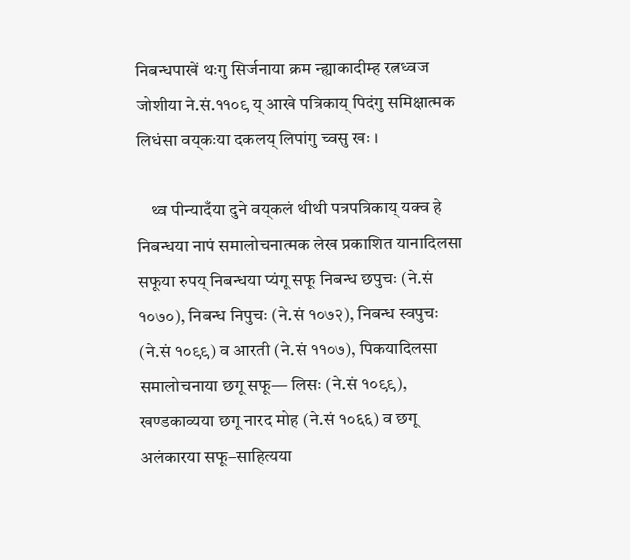निबन्धपाखें थःगु सिर्जनाया क्रम न्ह्याकादीम्ह रत्नध्वज जोशीया ने.सं.११०९ य् आखे पत्रिकाय् पिदंगु समिक्षात्मक लिधंसा वय्‌कःया दकलय् लिपांगु च्वसु खः ।

    थ्व पीन्यादँया दुने वय्‌कलं थीथी पत्रपत्रिकाय् यक्व हे निबन्धया नापं समालोचनात्मक लेख प्रकाशित यानादिलसा सफूया रुपय् निबन्धया प्यंगू सफू निबन्ध छपुचः (ने.सं १०७०), निबन्ध निपुचः (ने.सं १०७२), निबन्ध स्वपुचः (ने.सं १०९९) व आरती (ने.सं ११०७), पिकयादिलसा समालोचनाया छगू सफू— लिसः (ने.सं १०९९), खण्डकाव्यया छगू नारद मोह (ने.सं १०६६) व छगू अलंकारया सफू–साहित्यया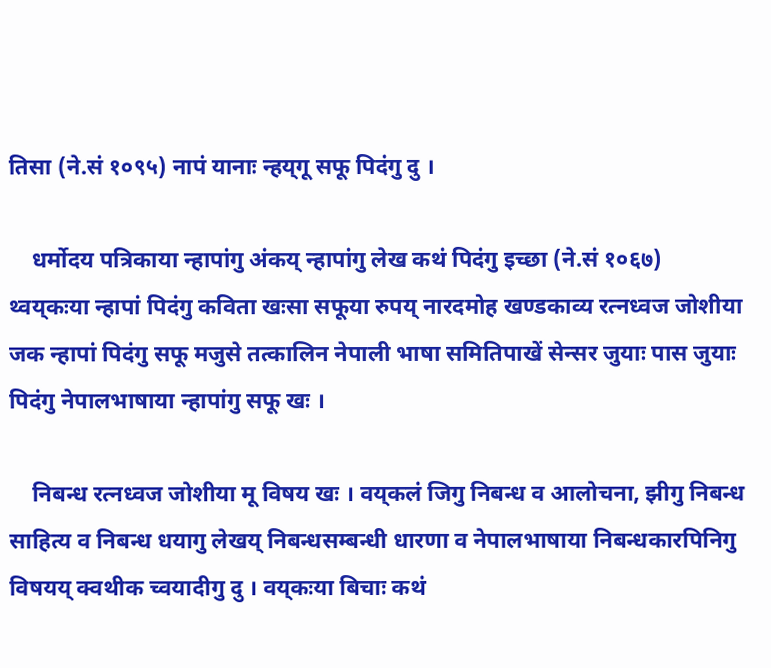तिसा (ने.सं १०९५) नापं यानाः न्हय्‌गू सफू पिदंगु दु ।

    धर्मोदय पत्रिकाया न्हापांगु अंकय् न्हापांगु लेख कथं पिदंगु इच्छा (ने.सं १०६७) थ्वय्‌कःया न्हापां पिदंगु कविता खःसा सफूया रुपय् नारदमोह खण्डकाव्य रत्नध्वज जोशीया जक न्हापां पिदंगु सफू मजुसे तत्कालिन नेपाली भाषा समितिपाखें सेन्सर जुयाः पास जुयाः पिदंगु नेपालभाषाया न्हापांगु सफू खः ।

    निबन्ध रत्नध्वज जोशीया मू विषय खः । वय्‌कलं जिगु निबन्ध व आलोचना, झीगु निबन्ध साहित्य व निबन्ध धयागु लेखय् निबन्धसम्बन्धी धारणा व नेपालभाषाया निबन्धकारपिनिगु विषयय् क्वथीक च्वयादीगु दु । वय्‌कःया बिचाः कथं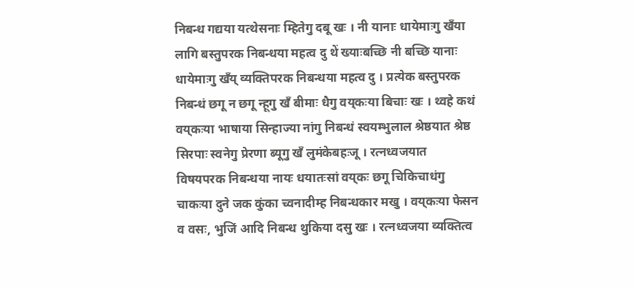निबन्ध गद्यया यत्थेसनाः म्हितेगु दबू खः । नी यानाः धायेमाःगु खँया लागि बस्तुपरक निबन्धया महत्व दु थें ख्याःबच्छि नी बच्छि यानाः धायेमाःगु खँय् व्यक्तिपरक निबन्धया महत्व दु । प्रत्येक बस्तुपरक निबन्धं छगू न छगू न्हूगु खँ बीमाः धैगु वय्‌कःया बिचाः खः । थ्वहे कथं वय्‌कःया भाषाया सिन्हाज्या नांगु निबन्धं स्वयम्भुलाल श्रेष्ठयात श्रेष्ठ सिरपाः स्वनेगु प्रेरणा ब्यूगु खँ लुमंकेबहःजू । रत्नध्वजयात विषयपरक निबन्धया नायः धयातःसां वय्‌कः छगू चिकिचाधंगु चाकःया दुने जक कुंका च्वनादीम्ह निबन्धकार मखु । वय्‌कःया फेसन व वसः, भुजिं आदि निबन्ध थुकिया दसु खः । रत्नध्वजया व्यक्तित्व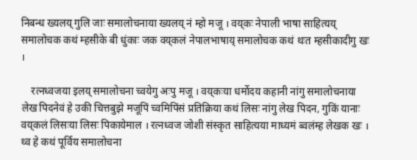निबन्ध ख्यलय् गुलि जाः समालोचनाया ख्यलय् नं म्हो मजू । वय्‌कः नेपाली भाषा साहित्यय् समालोचक कथं म्हसीके बी धुंकाः जक वय्‌कलं नेपालभाषाय् समालोचक कथं थःत म्हसीकादीगु खः ।

    रत्नध्वजया इलय् समालोचना च्वयेगु अःपु मजू । वय्‌कःया धर्मोदय कहानी नांगु समालोचनाया लेख पिदनेवं हे उकी चित्तबुझे मजूपिं च्वमिपिंसं प्रतिक्रिया कथं लिसः नांगु लेख पिदन, गुकिं यानाः वय्‌कलं लिसःया लिसः पिकायेमाल । रत्नध्वज जोशी संस्कृत साहित्यया माध्यमं ब्वलंम्ह लेखक खः । थ्व हे कथं पूर्विय समालोचना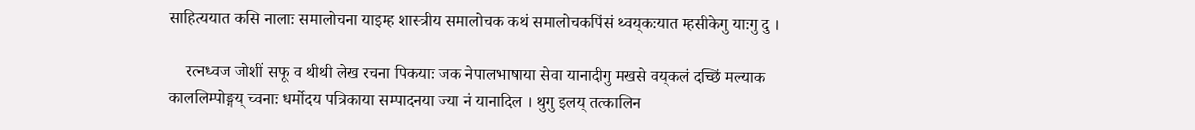साहित्ययात कसि नालाः समालोचना याइम्ह शास्त्रीय समालोचक कथं समालोचकपिंसं थ्वय्‌कःयात म्हसीकेगु याःगु दु ।

    रत्नध्वज जोशीं सफू व थीथी लेख रचना पिकयाः जक नेपालभाषाया सेवा यानादीगु मखसे वय्‌कलं दच्छिं मल्याक काललिम्पोङ्गय् च्वनाः धर्मोदय पत्रिकाया सम्पादनया ज्या नं यानादिल । थुगु इलय् तत्कालिन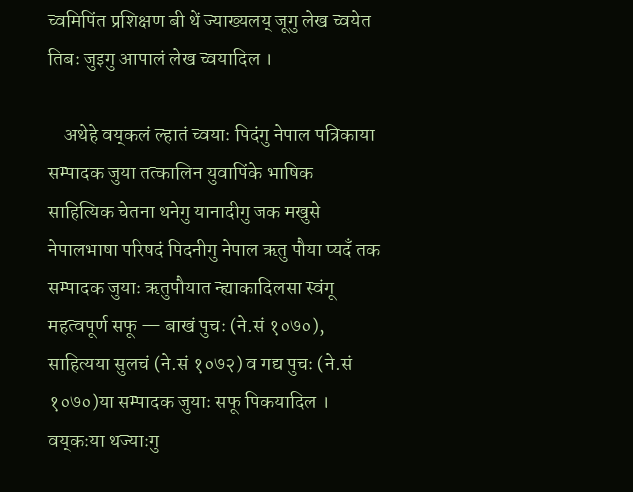च्वमिपिंत प्रशिक्षण बी थें ज्याख्यलय् जूगु लेख च्वयेत तिबः जुइगु आपालं लेख च्वयादिल ।

    अथेहे वय्‌कलं ल्हातं च्वयाः पिदंगु नेपाल पत्रिकाया सम्पादक जुया तत्कालिन युवापिंके भाषिक साहित्यिक चेतना थनेगु यानादीगु जक मखुसे नेपालभाषा परिषदं पिदनीगु नेपाल ऋतु पौया प्यदँ तक सम्पादक जुयाः ऋतुपौयात न्ह्याकादिलसा स्वंगू महत्वपूर्ण सफू — बाखं पुचः (ने.सं १०७०), साहित्यया सुलचं (ने.सं १०७२) व गद्य पुचः (ने.सं १०७०)या सम्पादक जुयाः सफू पिकयादिल । वय्‌कःया थज्याःगु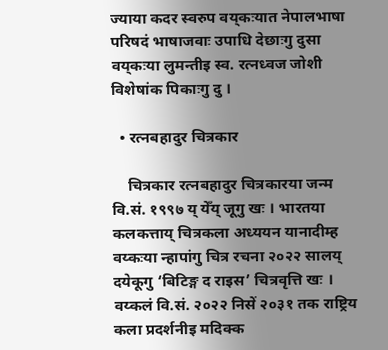ज्याया कदर स्वरुप वय्‌कःयात नेपालभाषा परिषदं भाषाजवाः उपाधि देछाःगु दुसा वय्‌कःया लुमन्तीइ स्व. रत्नध्वज जोशी विशेषांक पिकाःगु दु ।

  • रत्नबहादुर चित्रकार

    चित्रकार रत्नबहादुर चित्रकारया जन्म वि.सं. १९९७ य् येँय् जूगु खः । भारतया कलकत्ताय् चित्रकला अध्ययन यानादीम्ह वय्कःया न्हापांगु चित्र रचना २०२२ सालय् दयेकूगु ‘बिटिङ्ग द राइस’ चित्रवृत्ति खः । वय्कलं वि.सं. २०२२ निसें २०३१ तक राष्ट्रिय कला प्रदर्शनीइ मदिक्क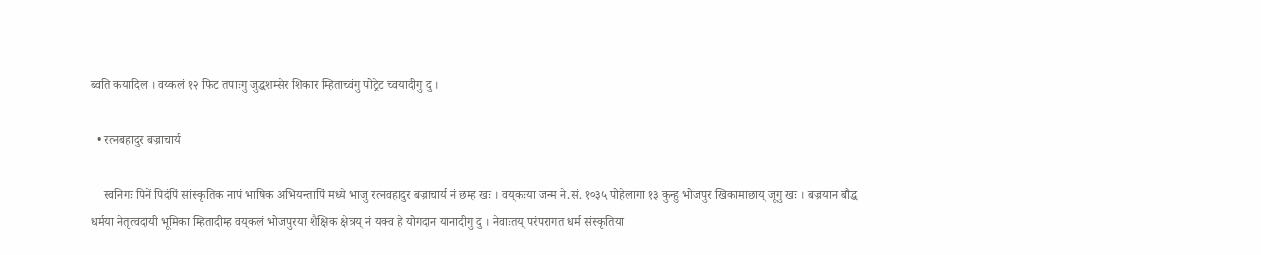ब्वति कयादिल । वय्कलं १२ फिट तपाःगु जुद्धशम्सेर शिकार म्हिताच्वंगु पोट्रेट च्वयादीगु दु ।

  • रत्नबहादुर बज्राचार्य

    स्वनिगः पिनें पिदंपिं सांस्कृतिक नापं भाषिक अभियन्तापिं मध्ये भाजु रत्नवहादुर बज्राचार्य नं छम्ह खः । वय्‌कःया जन्म ने.सं. १०३५ पोहेलागा १३ कुन्हु भोजपुर खिकामाछाय् जूगु खः । बज्रयान बौद्ध धर्मया नेतृत्वदायी भूमिका म्हितादीम्ह वय्‌कलं भोजपुरया शैक्षिक क्षेत्रय् नं यक्व हे योगदान यानादीगु दु । नेवाःतय् परंपरागत धर्म संस्कृतिया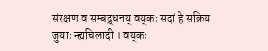संरक्षण व सम्बद्र्धनय् वय्‌कः सदां हे सक्रिय जुयाः न्ह्यचिलादी । वय्‌कः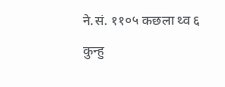ने.सं. ११०५ कछला थ्व ६ कुन्हु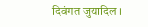दिवंगत जुयादिल ।